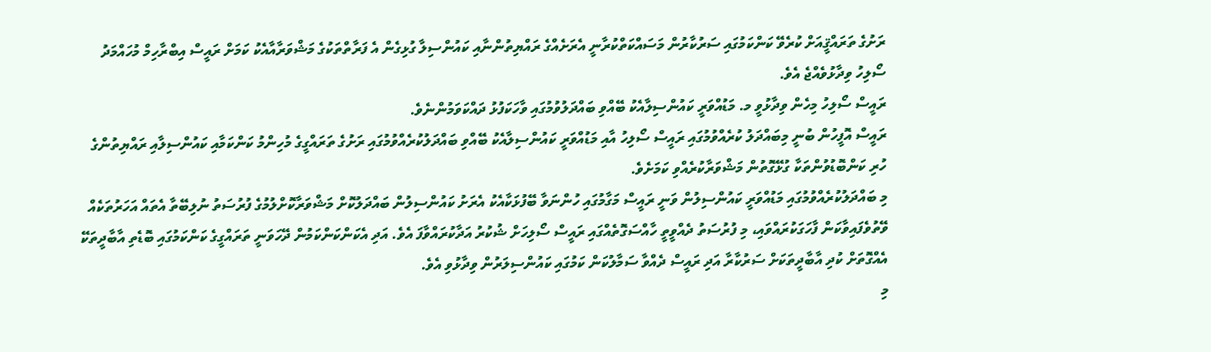ރަށުގެ ތަރައްޤީއަށް ކުރެވޭ ކަންކަމުގައި ސަރުކާރުން މަސައްކަތްކުރާނީ އެރަށެއްގެ ރައްޔިތުންނާއި ކައުންސިލާ ގުޅިގެން އެ ފަރާތްތަކުގެ މަޝްވަރާއާއެކު ކަމަށް ރައީސް އިބްރާހިމް މުހައްމަދު ސޯލިހު ވިދާޅުވެއްޖެ އެވެ.
ރައީސް ސޯލިހު މިހެން ވިދާޅުވީ މ. މަޑުއްވަރީ ކައުންސިލާއެކު ބޭއްވި ބައްދަލުވުމުގައި ވާހަކަފުޅު ދައްކަވަމުންނެވެ.
ރައީސް އޮފީހުން ބުނީ މިބައްދަލު ކުރެއްވުމުގައި ރައީސް ސޯލިހު އާއި މަޑުއްވަރީ ކައުންސިލާއެކު ބޭއްވި ބައްދަލުކުރެއްވުމުގައި ރަށުގެ ތަރައްގީގެ މުހިންމު ކަންކަމާއި ކައުންސިލާއި ރައްޔިތުންގެ ހުރި ކަންބޮޑުވުންތަކާ ގުޅޭގޮތުން މަޝްވަރާކުރެއްވި ކަމަށެވެ.
މި ބައްދަލުކުރެއްވުމުގައި މަޑުއްވަރީ ކައުންސިލުން ވަނީ ރައީސް މަގާމުގައި ހުންނަވާ ބޭފުޅަކާއެކު އެރަށު ކައުންސިލުން ބައްދަލުކޮށް މަޝްވަރާކޮށްލުމުގެ ފުރުސަތު ނުލިބޭތާ އެތައް އަހަރުތަކެއް ވޭތުވެފައިވާކަން ފާހަގަކުރައްވައި، މި ފުރުސަތު ދެއްވީތީ ހާއްސަގޮތެއްގައި ރައީސް ސޯލިހަށް ޝުކުރު އަދާކުރައްވާފަ އެވެ. އަދި އެކަންކަންކަމުން ދޭހަވަނީ ތަރައްގީގެ ކަންކަމުގައި ބޮޑެތި އާބާދީތަކޭ އެއްގޮތަށް ކުދި އާބާދީތަކަށް ސަރުކާރާ އަދި ރައީސް ދެއްވާ ސަމާލުކަން ކަމުގައި ކައުންސިލަރުން ވިދާޅުވި އެވެ.
މި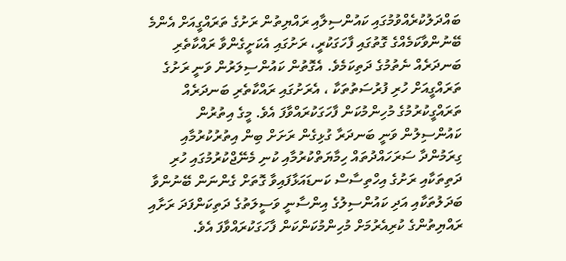ބައްދަލުކުރެއްވުމުގައި ކައުންސިލާއި ރައްޔިތުން ރަށުގެ ތަރައްގީއަށް އެންމެ ބޭނުންވާކަމެއްގެ ގޮތުގައި ފާހަގަކުރީ، ރަށުގައި އެކަށީގެންވާ ރައްކާތެރި ބަނދަރެއް ނެތުމުގެ ދަތިކަމެވެ. އެގޮތުން ކައުންސިލަރުން ވަނީ ރަށުގެ ތަރައްގީއަށް ހުރި ފުރުސަތުތަކާ ، އެރަށުގައި ރައްކާތެރި ބަނދަރެއް ތަރައްގީކުރުމުގެ މުހިންމުކަން ފާހަގަކުރައްވާފަ އެވެ. މީގެ އިތުރުން ކައުންސިލުން ވަނީ ބަނދަރާ ގުޅިގެން ރަށަށް ބިން އިތުރުކުރުމާއި ގިރަމުންދާ ސަރަހައްދުތައް ހިމާޔަތްކުރުމާއި ކުނި މެނޭޖްކުރުމުގައި ހުރި ދަތިތަކާއި ރަށުގެ އިހްތިސާސް ކަނޑައަޅާފައިވާ ގޮތަށް ގެންނަން ބޭނުންވާ ބަދަލުތަކާއި އަދި ކައުންސިލުގެ އިންސާނީ ވަސީލަތުގެ ދަތިކަންފަދަ ރަށާއި ރައްޔިތުންގެ ކުރިއެރުމަށް މުހިންމުކަންކަން ފާހަގަކުރައްވާފަ އެވެ.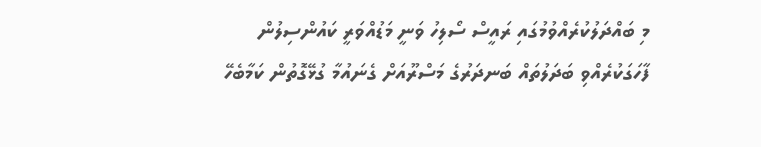މި ބައްދަލުކުރެއްވުމުގައި ރައީސް ސޯލިހު ވަނީ މަޑުއްވަރީ ކައުންސިލުން ފާހަގަކުރެއްވި ބަދަލުތައް ބަނދަރުގެ މަސްރޫއަށް ގެނައުމާ ގުޅޭގޮތުން ކަމާބެހޭ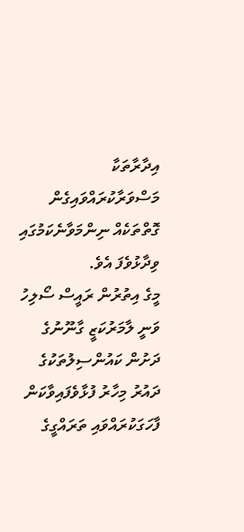އިދާރާތަކާ މަސްވަރާކުރައްވައިގެން ގޮތްތަކެއް ނިންމަވާނެކަމުގައި ވިދާޅުވެފަ އެވެ.
މީގެ އިތުރުން ރައީސް ސޯލިހު ވަނީ ލާމަރުކަޒީ ގާނޫނުގެ ދަށުން ކައުންސިލުތަކުގެ ދައުރު މިހާރު ފުޅާވެފައިވާކަން ފާހަގަކުރައްވައި ތަރައްގީގެ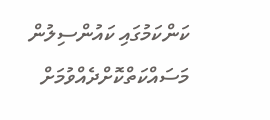ކަންކަމުގައި ކައުންސިލުން މަސައްކަތްކޮށްދެއްވުމަށް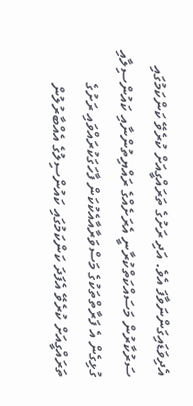އެދިވަޑައިގަންނަވާފަ އެވެ. އަދި ރަށުގެ ތަރައްގީއަށް ކުރެވޭ ކަންކަމުގައި ސަރުކާރުން މަސައްކަތްކުރާނީ އެރަށެއްގެ ރައްޔިތުންނާއި ކައުންސިލާއި ގުޅިގެން އެ ފަރާތްތަކުގެ މަސްވަރާއާއެކުކަން ފާހަގަކުރައްވައި ރަށުގެ ތަރައްގީއަށް ކުރެވޭ އެފަދަ ކަންކަމުގައި ކައުންސިލުގެ އެއްބާރުލުން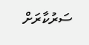ސަރުކާރަށް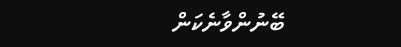ބޭނުންވާނެކަން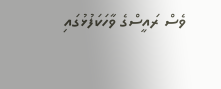ވެސް ރައީސްގެ ވާހަކަފުޅުގައި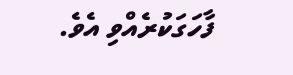ފާހަގަކުރެއްވި އެވެ.